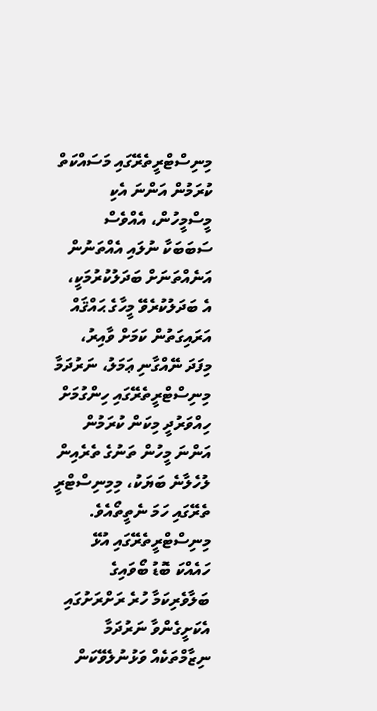މިނިސްޓްރީތެރޭގައި މަސައްކަތް ކުރަމުން އަންނަ އެކި މީސްމީހުން، އެއްވެސް ސަބަބަކާ ނުލައި އެއްތަނުން އަނެއްތަނަށް ބަދަލުކުރުމަކީ، އެ ބަދަލުކުރެވޭ މީހާގެ ޙައްޤައް އަރައިގަތުން ކަމަށް ވާއިރު، މިފަދަ ނޭއްގާނި ޢަމަލު، ނަރުދަމާ މިނިސްޓްރީތެރޭގައި ހިންގުމަށް ހިއްވަރުދީ މިކަން ކުރަމުން އަންނަ މީހުން ތަނުގެ ތެރެއިން ލުހެލާނެ ބަޔަކު، މިމިނިސްޓްރީ ތެރޭގައި ހަމަ ނެތީތޯއެވެ. މިނިސްޓްރީތެރޭގައި އުޅޭ ހައެއްކަ ބޮޑު ބޯވައިގެ ބަލާވެރިކަމާ ހުރެ ރަށްރަށުގައި އެކަށީގެންވާ ނަރުދަމާ ނިޒާމްތަކެއް ވަޅުނުލެވޭކަން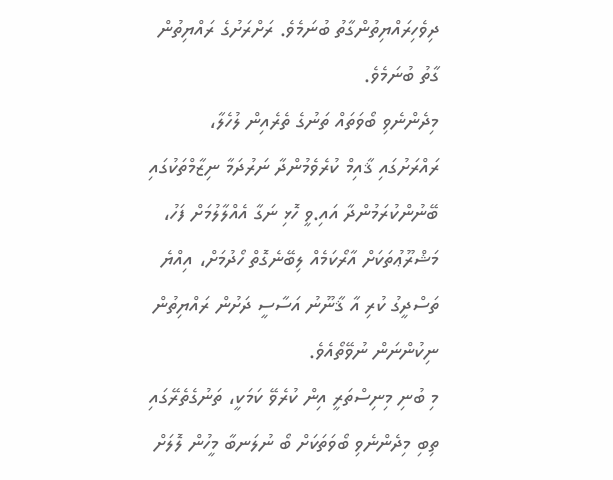ދިވެހިރައްޔިތުންގާތު ބުނަމެވެ. ރަށްރަށުގެ ރައްޔިތުން ގާތު ބުނަމެވެ.
މިދެންނެވި ބޯވަތައް ތަނުގެ ތެރެއިން ލުހެލާ، ރައްރަށުގައި ޤާއިމް ކުރެވެމުންދާ ނަރުދަމާ ނިޒާމްތަކުގައި ބޭނުންކުރަމުންދާ އައި.ވީ ހޮޅި ނަގާ އެއްލާލުމަށް ފަހު، މަޝްރޫޢުތަކަށް އާރޯކަމެއް ލިބޭނެގޮތް ހޯދުމަށް، އިއްޔެ ތަސްދީގު ކުރި އާ ޤާނޫނު އަސާސީ ދަށުން ރައްޔިތުން ނިކުންނަން ނުވޭތޯއެވެ.
މި ބުނި މިނިސްތަރީ އިން ކުރެވޭ ކަމަކީ، ތަނުގެތެރޭގައި ތިބި މިދެންނެވި ބޯވަތަކަށް ބޯ ނުލަނބާ މީހުން ލޮލަށް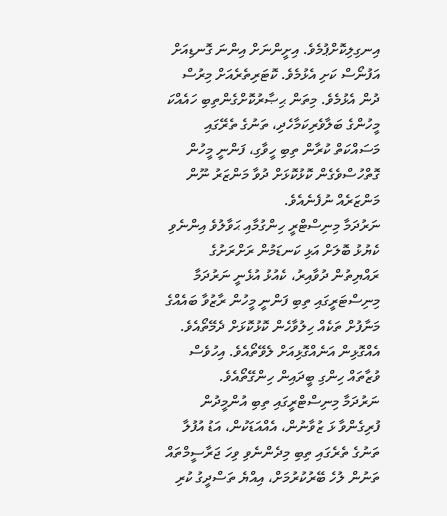އިނގިލިކޮށްޕުމެވެ. އިށީންނަށް އިންނަ ގޮނޑިއަށް އަފުނޯސް ކަށި އެޅުމެވެ. ކޮޓަރިތެރެއަށް މިރުސް ދުން އެޅުމެވެ. މިތަން ޙިޞާރުކޮށްގެންތިބި ހައެއްކަ މީހުންގެ ބަލާވެރިކަމާހެދި، ތަނުގެ ތެރޭގައި މަސައްކަތް ކުރާން ތިބި ހީވާގި، ފަންނީ މީހުން ގޮތްހުސްވެގެން ކޮޅުކޮޅަށް ދުވާ މަންޒަރު ނޫން މަންޒަރެއް ނުފެނެއެވެ.
ނަރުދަމާ މިނިސްޓްރީ ހިންގުމާއި ޙަވާލުވެ އިންނެވި ކެޔުޅު ބޮލަށް އަޅި ކަނޑަމުން ރަށްރަށުގެ ރައްޔިތުން ދުވާއިރު، ކެއުޅު އުޅެނީ ނަރުދަމާ މިނިސްޓަރީގައި ތިބި ފަންނީ މީހުން ރާޒުވާ ބައެއްގެ މަނާފުށް ތަކެއް ހިލުވާހެން ކޮޅުކޮޅަށް ދެމޭތޯއެވެ. އެއްގޮޅިން އަނެއްގޮޅިއަށް ލެވޭތޯއެވެ. އިހުވެސް ވުޒާތައް ހިންގި ބީދައިން ހިންގޭތޯއެވެ.
ނަރުދަމާ މިނިސްޓްރީގައި ތިބި އުންމީދުން ފުރިގެންވާ ޅަ ޒުވާނުން، އެއްއަޑަކުން، އަޑު އުފުލާ ތަނުގެ ތެރެގައި ތިބި މިދެންނެވި ވިހަ ޖަރާސީމްތައް ތަނުން ލުހެ ބޭރުކުރުމަށް، އިއްޔެ ތަސްދީގު ކުރި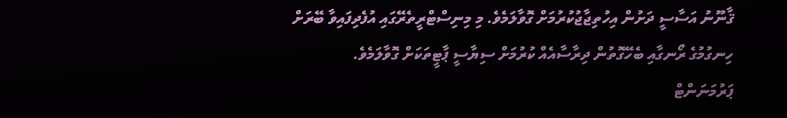ޤާނޫނު އަސާސީ ދަށުން އިހުތިޖާޖުކުރުމަށް ގޮވާލަމެވެ. މި މިނިސްޓްރީތެރޭގައި އުފެދިފައިވާ ބޭރަށް ހިނގުމުގެ ރޯނގާއި ބެހޭގޮތުން ދިރާސާއެއް ކުރުމަށް ސިޔާސީ ޕާޓީތަކަށް ގޮވާލަމެވެ.
ޕަރުމަނަންޓް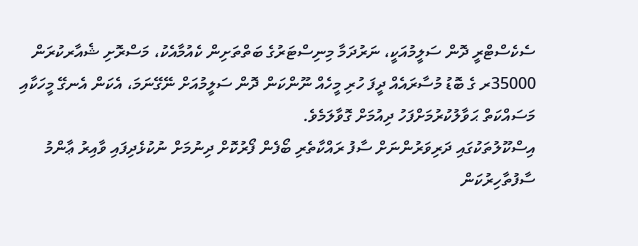ސެކެސްޓްރީ ދޮން ސަލީމުއަކީ، ނަރުދަމާ މިނިސްޓަރުގެ ބަތްތަށިން ކެއުމާއެކު، މަސްރޮށި ޝެއާރކުރަން 35000ރ ގެ ބޮޑު މުސާރައެއް ދީފަ ހުރި މީހެއް ނޫންކަން ދޮން ސަލީމުއަށް ނޭގޭނަމަ، އެކަން އެނގޭ މީހަކާއި މަސައްކަތް ޙަވާލުކުރުމަށްފަހު ދިއުމަށް ގޮވާލަމެވެ.
އިސްކޫލުތަކުގައި ދަރިވަރުންނަށް ސާފު ރައްކާތެރި ބޯފެން ފޯރުކޮށް ދިނުމަށް ނުކުޅެދިފައި ވާއިރު ޢާންމު ސާފުތާހިރުކަން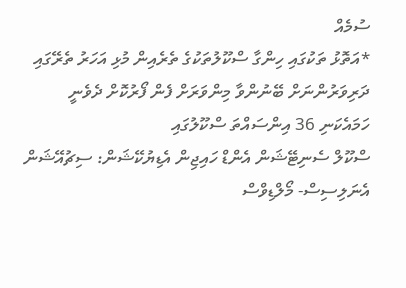ސުމެއް
*އަތޮޅު ތަކުގައި ހިންގާ ސްކޫލުތަކުގެ ތެރެއިން މުޅި އަހަރު ތެރޭގައި ދަރިވަރުންނަށް ބޭނުންވާ މިންވަރަށް ފެން ފޯރުކޮށް ދެވެނީ ހަމައެކަނި 36 އިންސައްތަ ސްކޫލުގައި
ސްކޫލް ސެނިޓޭޝަން އެންޑް ހައިޖިން އެޑިޔުކޭޝަން: ސިޗުއޭޝަން އެނަލިސިސް- މޯލްޑިވްސް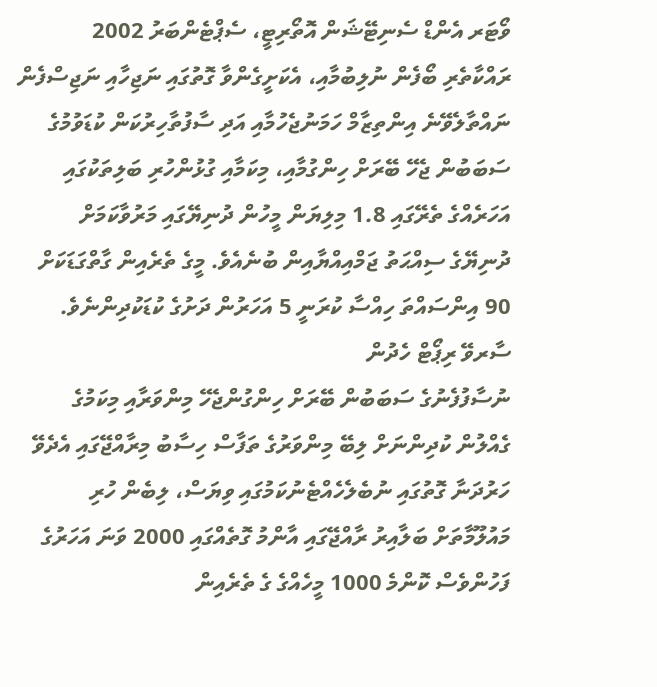ވޯޓަރ އެންޑް ސެނިޓޭޝަން އޮތޯރިޓީ، ސެޕްޓެންބަރު 2002
ރައްކާތެރި ބޯފެން ނުލިބުމާއި، އެކަށީގެންވާ ގޮތުގައި ނަޖިހާއި ނަޖިސްފެން ނައްތާލެވޭނެ އިންތިޒާމް ހަމަނުޖެހުމާއި އަދި ސާފުތާހިރުކަން ކުޑަވުމުގެ ސަބަބުން ޖެހޭ ބޭރަށް ހިންގުމާއި، މިކަމާއި ގުޅުންހުރި ބަލިތަކުގައި އަހަރެއްގެ ތެރޭގައި 1.8 މިލިޔަން މީހުން ދުނިޔޭގައި މަރުވާކަމަށް ދުނިޔޭގެ ސިއްޙަތު ޖަމްއިއްޔާއިން ބުނެއެވެ. މީގެ ތެރެއިން ގާތްގަޑަކަށް 90 އިންސައްތަ ހިއްސާ ކުރަނީ 5 އަހަރުން ދަށުގެ ކުޑަކުދިންނެވެ.
ސާރވޭ ރިޕޯޓް ހެދުން
ނުސާފުފެނުގެ ސަބަބުން ބޭރަށް ހިންގުންޖެހޭ މިންވަރާއި މިކަމުގެ ގެއްލުން ކުދިންނަށް ލިބޭ މިންވަރުގެ ތަފާސް ހިސާބު މިރާއްޖޭގައި އެދެވޭ ހަރުދަނާ ގޮތުގައި ނުބެލެހެއްޓެނުކަމުގައި ވިޔަސް، ލިބެން ހުރި މައުލޫމާތަށް ބަލާއިރު ރާއްޖޭގައި އާންމު ގޮތެއްގައި 2000 ވަނަ އަހަރުގެ ފަހުންވެސް ކޮންމެ 1000 މީހެއްގެ ގެ ތެރެއިން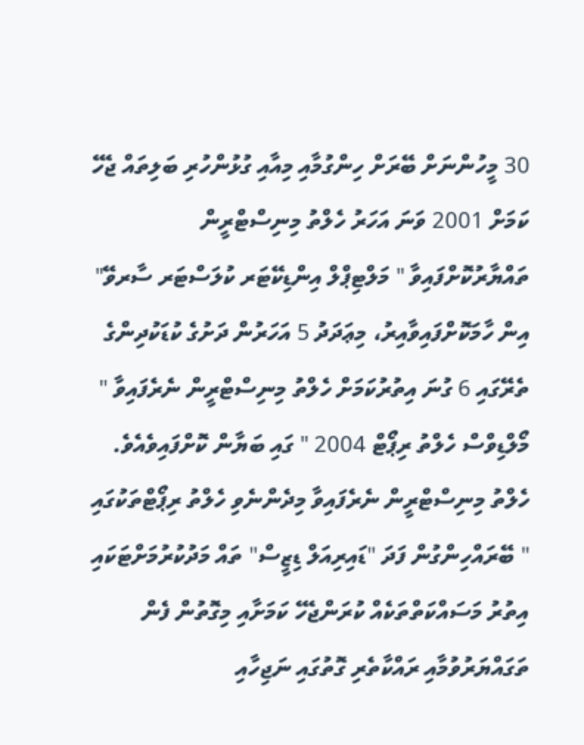30 މީހުންނަށް ބޭރަށް ހިންގުމާއި މިއާއި ގުޅުންހުރި ބަލިތައް ޖެހޭ ކަމަށް 2001 ވަނަ އަހަރު ހެލްތު މިނިސްޓްރީން ތައްޔާރުކޮށްފައިވާ " މަލްޓިޕްލް އިންޑިކޭޓަރ ކުލަސްޓަރ ސާރވޭ" އިން ހާމަކޮށްފައިވާއިރު، މިޢަދަދު 5 އަހަރުން ދަށުގެ ކުޑަކުދިންގެ ތެރޭގައި 6 ގުނަ އިތުރުކަމަށް ހެލްތު މިނިސްޓްރީން ނެރެފައިވާ " މޯލްޑިވްސް ހެލްތު ރިޕޯޓް 2004 " ގައި ބަޔާން ކޮށްފައިވެއެވެ. ހެލްތު މިނިސްޓްރީން ނެރެފައިވާ މިދެންނެވި ހެލްތު ރިޕޯޓްތަކުގައި " ބޭރައްހިންގުން ފަދަ "ޑައިރިއަލް ޑިޒީސް" ތައް މަދުކުރުމަށްޓަކައި އިތުރު މަސައްކަތްތަކެއް ކުރަންޖެހޭ ކަމަށާއި މިގޮތުން ފެން ތަގައްޔަރުވުމާއި ރައްކާތެރި ގޮތުގައި ނަޖިހާއި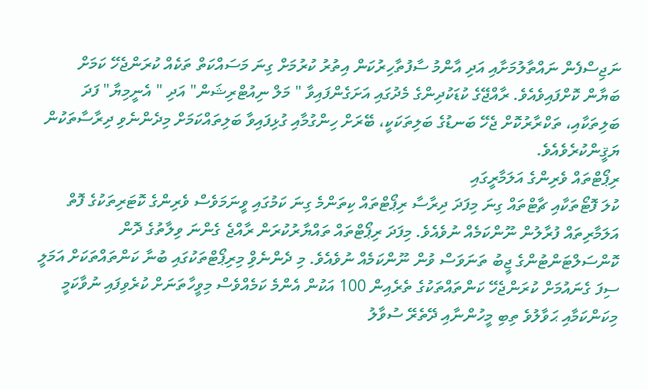ނަޖިސްފެން ނައްތާލުމަށާއި އަދި އާންމު ސާފުތާހިރުކަން އިތުރު ކުރުމަށް ގިނަ މަސައްކަތް ތަކެއް ކުރަންޖެހޭ ކަމަށް ބަޔާން ކޮށްފައިވެއެވެ. ރާއްޖޭގެ ކުޑަކުދިންގެ މެދުގައި އަށަގެންފައިވާ " މަލް ނިއުޓްރިޝަން" އަދި " އެނީމިޔާ" ފަދަ ބަލިތަކާއި، ތަކްރާރުކޮށް ޖެހޭ ބަނޑުގެ ބަލިތަކަކީ، ބޭރަށް ހިންގުމާއި ގުޅިފައިވާ ބަލިތައްކަމަށް މިދެންނެވި ދިރާސާތަކުން ޔަޤީންކުރެވެއެވެ.
ރިޕޯޓްތައް ވެރިންގެ އަލަމާރީގައި
ކުލަ ފޮޓޯތަކާއި ޗާޓްތައް ގިނަ މިފަދަ ދިރާސާ ރިޕޯޓްތައް ކިތަންމެ ގިނަ ކަމުގައި ވީނަމަވެސް ވެރިންގެ ކޮޓަރިތަކުގެ ފޮތް އަލަމާރިތައް ފުރާލުން ނޫންކަމެއް ނުވެއެވެ. މިފަދަ ރިޕޯޓްތައް ތައްޔާރުކުރަން ރާއްޖެ ގެންނަ ވިލާތުގެ ދޮން ކޮންސަލްޓަންޓުންގެ ޖީބު ތަނަވަސް ވުން ނޫންކަމެއް ނުވެއެވެ. މި ދެންނެވިް މިރިޕޯޓްތަކުގައި ބުނާ ކަންތައްތަކަށް އަމަލީ ސިފަ ގެނައުމަށް ކުރަންޖެހޭ ކަންތައްތަކުގެ ތެރެއިން 100 އަކުން އެންމެ ކަމެއްވެސް މިވީހާތަނަށް ކުރެވިފައި ނުވާކަމީ މިކަންކަމާއި ޙަވާލުވެ ތިބި މީހުންނާއި ދޭތެރޭ ސުވާލު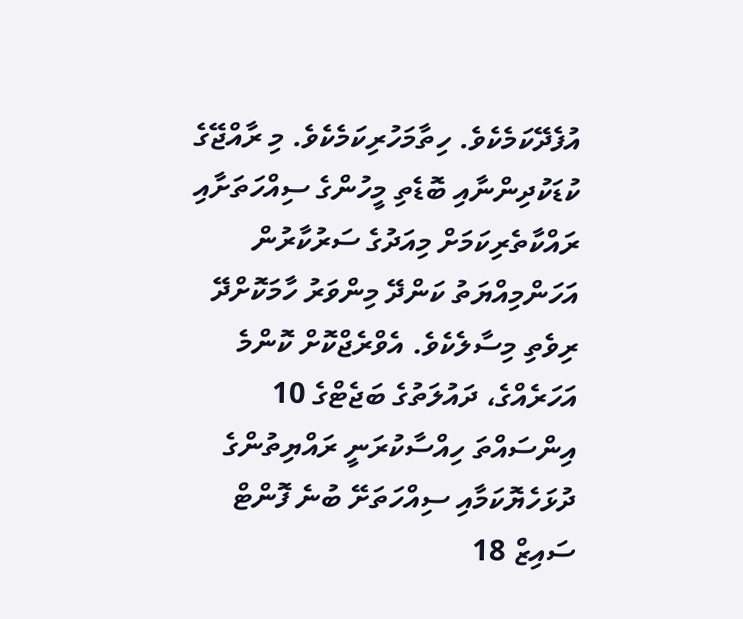އުފެދޭކަމެކެވެ. ހިތާމަހުރިކަމެކެވެ. މި ރާއްޖޭގެ ކުޑަކުދިންނާއި ބޮޑެތި މީހުންގެ ސިއްހަތަށާއި ރައްކާތެރިކަމަށް މިއަދުގެ ސަރުކާރުން އަހަންމިއްޔަތު ކަންދޭ މިންވަރު ހާމަކޮށްދޭ ރިވެތި މިސާލެކެވެ. އެވްރެޖްކޮށް ކޮންމެ އަހަރެއްގެ، ދައުލަތުގެ ބަޖެޓްގެ 10 އިންސައްތަ ހިއްސާކުރަނީ ރައްޔިތުންގެ ދުޅަހެޔޮކަމާއި ސިއްހަތަށޭ ބުނެ ފޮންޓް ސައިޒް 18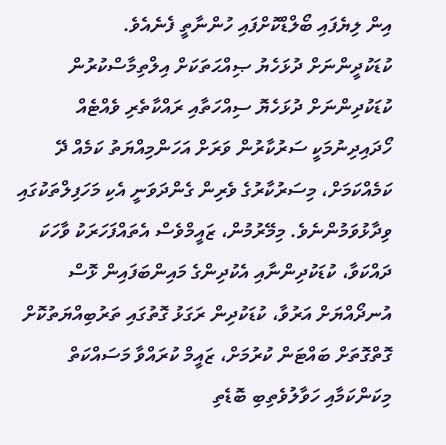އިން ލިޔެފައި ބޯލްޑްކޮށްފައި ހުންނާތީ ފެނެއެވެ.
ކުޑަކުދީންނަށް ދުޅަހެޔު ޞިއްޙަތަކަށް އިލްތިމާސްކުރުން
ކުޑަކުދިންނަށް ދުޅަހެޔޮ ސިއްހަތާއި ރައްކާތެރި ވެއްޓެއް ހޯދައިދިނުމަކީ ސަރުކާރުން ވަރަށް އަހަންމިއްޔަތު ކަމެއް ދޭ ކަމެއްކަމަށް، މިސަރުކާރުގެ ވެރިން ގެންދަވަނީ އެކި މަހަފިލްތަކުގައި ވިދާޅުވަމުންނެވެ. މިމޭރުމުން، ޒައީމްވެސް އެތައްފަހަރަކު ވާހަކަ ދައްކަވާ، ކުޑަކުދިންނާއި އެކުދިންގެ މައިންބަފައިން ޅޮސް އުނދޯއްޔަށް އަރުވާ، ކުޑަކުދިން ރަގަޅު ގޮތުގައި ތަރުބިއްޔަތުކޮށް ގޮތްގޮތަށް ބައްޓަން ކުރުމަށް، ޒައީމް ކުރައްވާ މަސައްކަތް މިކަންކަމާއި ހަވާލުވެތިބި ބޮޑެތި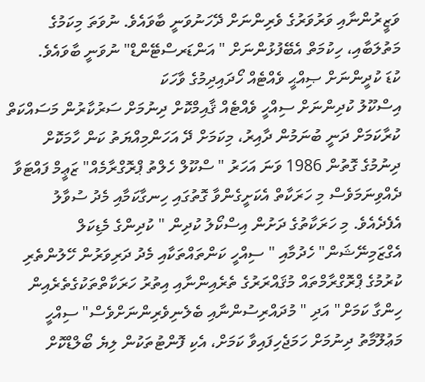ވަޒީރުންނާއި ވަރުވަރުގެ ވެރިންނަށް ދޭހަނުވަނީ ބާވައެވެ. ނުވަތަ މިކަމުގެ މަތުލަބާއި، ހިކުމަތް އެބޭފުޅުންނަށް " އަންޑަރސްޓޭންޑް" ނުވަނީ ބާވައެވެ.
ކުޑަ ކުދީންނަށް ޞިއްޙީ ވެއްޓެއް ހޯދައިދިމުގެ ވާހަކަ
އިސްކޫލު ކުދިންނަށް ސިއްހީ ވެއްޓެއް ޤާއިމްކޮށް ދިނުމަށް ސަރުކާރުން މަސައްކަތް ކުރާކަމަށް ދަނީ ބުނަމުން ދާއިރު، މިކަމަށް ދޭ އަހަންމިއްޔަތު ކަން ހާމަކޮށް ދިނުމުގެ ގޮތުން 1986 ވަނަ އަހަރު " ސްކޫލް ހެލްތު ޕްރޮގްރާމެއް" ޒަޢީމް ފައްޓަވާ ދެއްވިނަމަވެސް މި ހަރަކާތް އެކަށީގެންވާ ގޮތުގައި ހިނގާކަމާއި މެދު ސުވާލު އެފެދެއެވެ. މި ހަރަކާތުގެ ދަށުން އިސްކޯލު ކުދިން " ކުދިންގެ މެޑިކަލް އެގްޒަމިނޭޝަން" ހެދުމާއި " ސިއްހީ ކަންތައްތަކާއި މެދު ދަރިވަރުން ހޭލުންތެރި ކުރުމުގެ ޕްރޮގްރާމްތައް މުޤައްރަރުގެ ތެރެއިންނާއި އިތުރު ހަރަކާތްތަކުގެތެރެއިން ހިންގާ ކަމަށް" އަދި " މުދައްރިސުންނާއި ބެލެނިވެރިންނަށްވެސް" ސިއްހީ މަޢުލޫމާތު ދިނުމަށް ހަމަޖެހިފައިވާ ކަމަށް، އެކި ފޮންޓުތަކުން ލިޔެ ބޯލްޑްކޮށް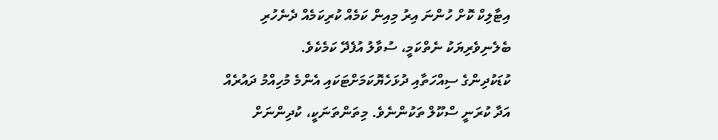އިޓާލިކް ކޮށް ހުންނަ އިރު މިއިން ކަމެއް ކުރިކަމެއް ދެނެހުރި ބެލެނިވެރިޔަކު ނެތްކަމީ، ސުވާލު އުފެދޭ ކަމެކެވެ.
ކުޑަކުދިންގެ ސިއްހަތާއި ދުޅަހެޔޮކަމަށްޓަކައި އެންމެ މުހިއްމު ދައުރެއް އަދާ ކުރަނީ ސްކޫލް ތަކުންނެވެ. މިތަންތަނަކީ، ކުދިންނަށް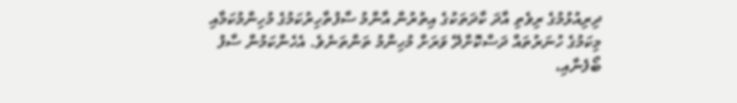ދިރިއުޅުމުގެ ރިވެތި އާދަ ކާދަތަކުގެ އިތުރުން އާންމު ސާފުތާހިރުކަމުގެ މުހިންމުކަމާއި މިކަމުގެ ހުނަރުތައް ދަސްކޮށްދޭ ވަރަށް މުހިންމު ތަންތަނެވެ. އެހެންކަމުން ސާފު ބޯފެނާއި،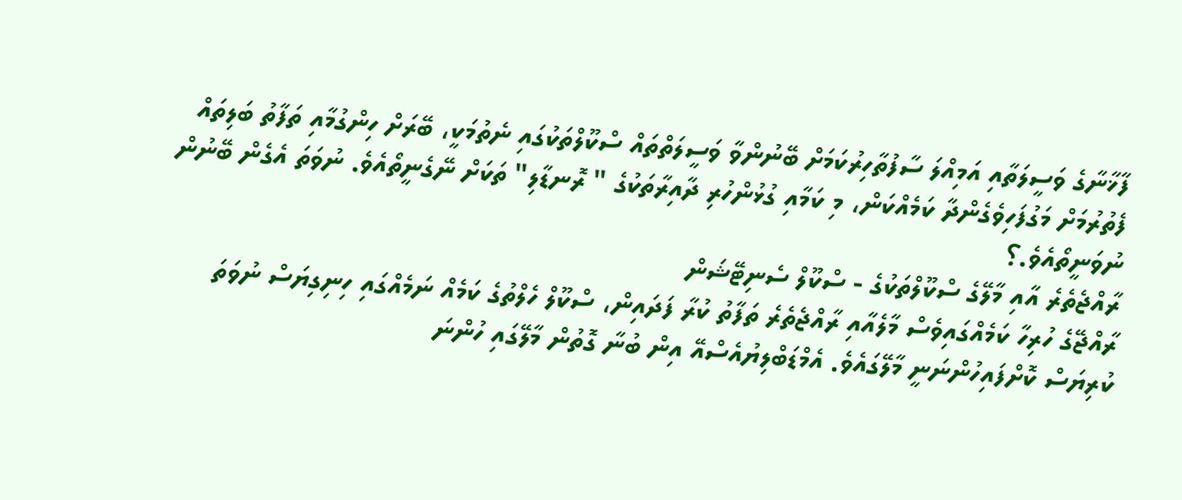ފާޚާނާގެ ވަސީލަތާއި އަމިއްލަ ސާފުތާހިރުކަމަށް ބޭނުންވާ ވަސީލަތްތައް ސްކޫލްތަކުގައި ނެތުމަކީ، ބޭރަށް ހިންގުމާއި ތަފާތު ބަލިތައް ފެތުރުމަށް މަގުފަހިވެގެންދާ ކަމެއްކަން، މި ކަމާއި ގުޅުންހުރި ދާއިރާތަކުގެ " ރޮނޑާލި" ތަކަށް ނޭގެނީތޯއެވެ. ނުވަތަ އެގެން ބޭނުން ނުވަނީތޯއެވެ.؟
ރާއްޖެތެރެ އާއި މާލޭގެ ސްކޫލްތަކުގެ - ސްކޫލް ސެނިޓޭޝަން
ރާއްޖޭގެ ހުރިހާ ކަމެއްގައިވެސް މާލެއާއި ރާއްޖެތެރެ ތަފާތު ކުރާ ފަދައިން، ސްކޫލް ހެލްތުގެ ކަމެއް ނަމެއްގައި ހިނިގިޔަސް ނުވަތަ ކުރިޔަސް ކޮށްފައިހުންނަނީ މާލޭގައެވެ. އެމްޑަބްލިޔުއެސްއޭ އިން ބުނާ ގޮތުން މާލޭގައި ހުންނަ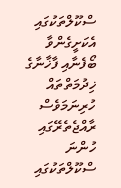ސްކޫލްތަކުގައި އެކަށީގެންވާ ބޯފެނާއި ފާޚާނާގެ ޚިދުމަތްތައް ހުރިނަމަވެސް ރާއްޖެތެރޭގައި ހުންނަ ސްކޫލްތަކުގައި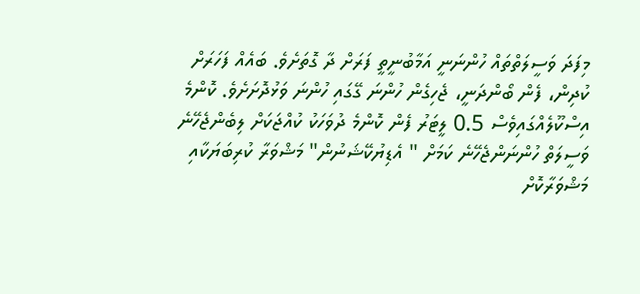މިފަދަ ވަސީލަތްތައް ހުންނަނީ އަމާބުނީތީ ފަރަށް ދާ ގޮތަށެވެ. ބައެއް ފަހަރަށް ކުދިން، ފެން ބޯންދަނީ، ޖެހިގެން ހުންނަ ގޭގައި ހުންނަ ވަޅުދޮށަށެވެ. ކޮންމެ އިސްކޫލެއްގައިވެސް 0.5 ލީޓަރު ފެން ކޮންމެ ދުވަހަކު ކުއްޖަކަށް ލިބެންޖެހޭނެ ވަސީލަތް ހުންނަންޖެހޭނެ ކަމަށް " އެޑިޔުކޭޝަނުން" މަޝްވަރާ ކުރިބަޔަކާއި މަޝްވަރާކޮށް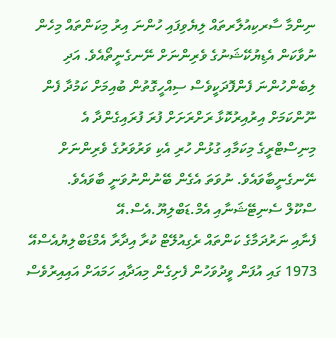ނިންމާ ސާރކިއުލާރތައް ލިޔެވިފައި ހުންނަ އިރު މިކަންތައް މިހެން ނުވާކަން އެޑިޔުކޭޝަނުގެ ވެރިންނަށް ނޭނގެނީތޯއެވެ. އަދި ލިބެންހުންނަ ފެންފޮދަކީވެސް ސިއްހީގޮތުން ބުއިމަށް ކަމުދާ ފެން ނޫންކަމަށް އިރުއިރުކޮޅާ ރަށްރަށަށް ފުރަ ފުރައިގެންދާ އެ މިނިސްޓްރީގެ މިކަމާއި ގުޅުން ހުރި އެކި ވަރުވަރުގެ ވެރިންނަށް ނޭނގެނީބާވައެވެ. ނުވަތަ އެގެން ބޭނުންނުވަނީ ބާވައެވެ.
ސްކޫލް ސެނިޓޭޝަނާއި އެމް.ޑަބްލިޔޫ.އެސް.އޭ
ފެނާއި ނަރުދަމާގެ ކަންތައް ރެގިއުލޭޓް ކުރާ އިދާރާ އެމްޑަބްލިޔުއެސްއޭ 1973 ގައި އުފަން ވީދުވަހުން ފެށިގެން މިއަދާއި ހަމައަށް އައިއިރުވެސް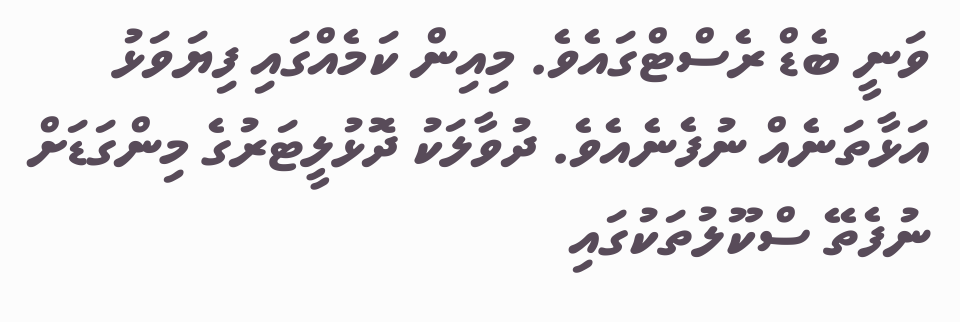ވަނީ ބެޑް ރެސްޓްގައެވެ. މިއިން ކަމެއްގައި ފިޔަވަޅު އަޅާތަނެއް ނުފެނެއެވެ. ދުވާލަކު ދޮޅުލީޓަރުގެ މިންގަޑަށް ނުފެތޭ ސްކޫލުތަކުގައި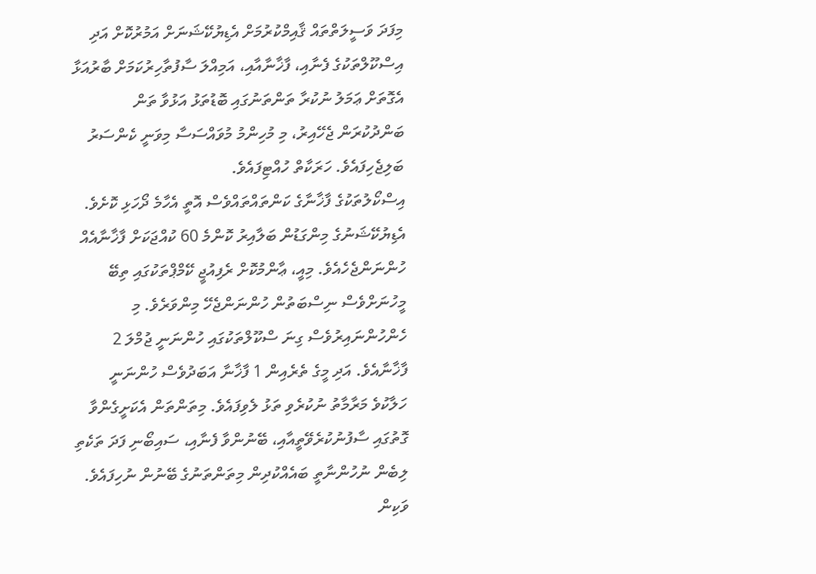މިފަދަ ވަސީލަތްތައް ޤާއިމްކުރުމަށް އެޑިޔުކޭޝަނަށް އަމުރުކޮށް އަދި އިސްކޫލްތަކުގެ ފެނާއި، ފާޚާނާއާއި، އަމިއްލަ ސާފުތާހިރުކަމަށް ބާރުއަޅާ އެގޮތަށް ޢަމަލު ނުކުރާ ތަންތަނުގައި ބޮޑުތަޅު އަޅުވާ ތަން ބަންދުކުރަން ޖެހޭއިރު، މި މުހިންމު މުވައްސަސާ މިވަނީ ކެންސަރު ބަލިޖެހިފައެވެ. ހަރަކާތް ހުއްޓިފައެވެ.
އިސްކޯލުތަކުގެ ފާޚާނާގެ ކަންތައްތައްވެސް އޮތީ އެހާމެ ދޯހަޅި ކޮށެވެ. އެޑިޔުކޭޝަނުގެ މިންގަޑުން ބަލާއިރު ކޮންމެ 60 ކުއްޖަކަށް ފާޚާނާއެއް ހުންނަންޖެހެއެވެ. މިއީ، ޢާންމުކޮށް ރެފިއުޖީ ކޭމްޕްތަކުގައި ތިބޭ މީހުނަށްވެސް ނިސްބަތުން ހުންނަންޖެހޭ މިންވަރެވެ. މި ހެންހުންނައިރުވެސް ގިނަ ސްކޫލްތަކުގައި ހުންނަނީ ޖުމްލަ 2 ފާޚާނާއެވެ. އަދި މީގެ ތެރެއިން 1 ފާޚާނާ އަބަދުވެސް ހުންނަނީ ހަލާކުވެ މަރާމާތު ނުކުރެވި ތަޅު ލެވިފައެވެ. މިތަންތަން އެކަށީގެންވާ ގޮތުގައި ސާފުނުކުރެވޭތީއާއި، ބޭނުންވާ ފެނާއި، ސައިބޯނި ފަދަ ތަކެތި ލިބެން ނުހުންނާތީ ބައެއްކުދިން މިތަންތަނުގެ ބޭނުން ނުހިފައެވެ. ވަކިން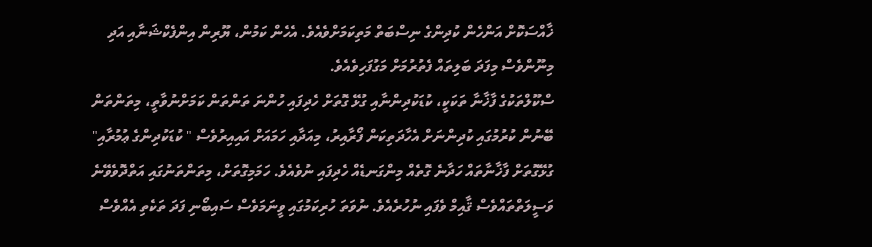ޚާއްސަކޮށް އަންހެން ކުދިންގެ ނިސްބަތް މަތިކަމަށްވެއެވެ. އެހެން ކަމުން، ޔޫރިން އިންފެކްޝަނާއި އަދި މިނޫންވެސް މިފަދަ ބަލިތައް ފެތުރުމަށް މަގުފަހިވެއެވެ.
ސްކޫލްތަކުގެ ފާޚާނާ ތަކަކީ، ކުޑަކުދިންނާއި ގުޅޭ ގޮތަށް ހެދިފައި ހުންނަ ތަންތަން ކަމަށްނުވާތީ، މިތަންތަން ބޭނުން ކުރުމުގައި ކުދިންނަށް އެހާދަތިކަން ފޯރާއިރު، މިއަދާއި ހަމައަށް އައިއިރުވެސް " ކުޑަކުދިންގެ ޢުމުރާއި" ގުޅޭގޮތަށް ފާޚާނާތައް ހަދާނެ ގޮތެއް މިންގަނޑެއް ހެދިފައި ނުވެއެވެ. ހަމަމިގޮތަށް، މިތަންތަނުގައި އަތްދޮވެވޭނެ ވަސީލަތްތައްވެސް ޤާއިމް ވެފައި ނުހުރެއެވެ. ނުވަތަ ހުރިކަމުގައި ވީނަމަވެސް ސައިބޯނި ފަދަ ތަކެތި އެއްވެސް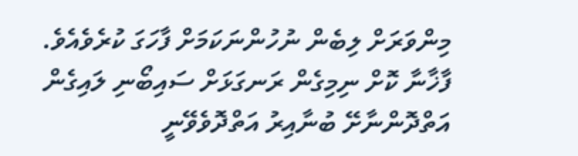މިންވަރަށް ލިބެން ނުހުންނަކަމަށް ފާހަގަ ކުރެވެއެވެ. ފާޚާނާ ކޮށް ނިމިގެން ރަނގަޅަށް ސައިބޯނި ލައިގެން އަތްދޮންނާށޭ ބުނާއިރު އަތްދޮވެވޭނީ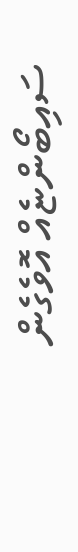ސައިބޯންޏެއް އޮވެގެން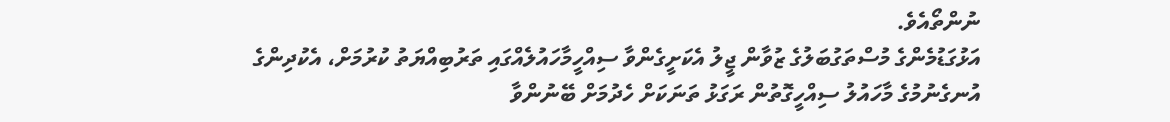ނުންތޯއެވެ.
އަޅުގަޑުމެންގެ މުސްތަގުބަލުގެ ޒުވާން ޖީލު އެކަށީގެންވާ ސިއްހީމާހައުލެއްގައި ތަރުބިއްޔަތު ކުރުމަށް، އެކުދިންގެ އުނގެނުމުގެ މާހައުލު ސިއްހީގޮތުން ރަގަޅު ތަނަކަށް ހެދުމަށް ބޭނުންވާ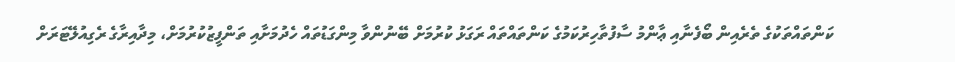ކަންތައްތަކުގެ ތެރެއިން ބޯފެނާއި ޢާންމު ސާފުތާހިރުކަމުގެ ކަންތައްތައް ރަގަޅު ކުރުމަށް ބޭނުންވާ މިންގަޑުތައް ހެދުމަށާއި ތަންފީޒުކުރުމަށް، މިދާއިރާގެ ރެގިއުލޭޓަރަށް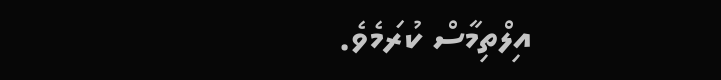އިލްތިމާސް ކުރަމެވެ.